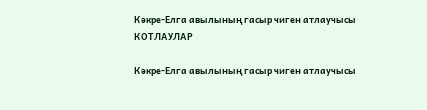Кәкре-Елга авылының гасыр чиген атлаучысы
КОТЛАУЛАР

Кәкре-Елга авылының гасыр чиген атлаучысы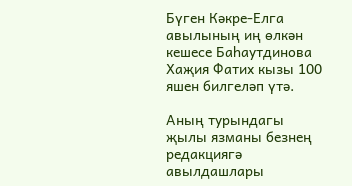Бүген Кәкре-Елга авылының иң өлкән кешесе Баһаутдинова Хаҗия Фатих кызы 100 яшен билгеләп үтә.

Аның турындагы җылы язманы безнең редакциягә авылдашлары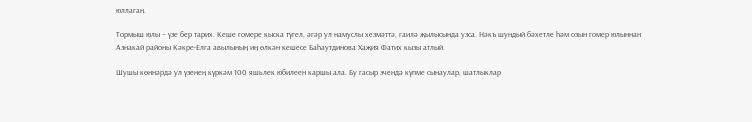юллаган.

Тормыш юлы – үзе бер тарих. Кеше гомере кыска түгел, әгәр ул намуслы хезмәттә, гаилә җылысында узса. Нәкъ шундый бәхетле һәм озын гомер юлыннан Азнакай районы Кәкре-Елга авылының иң өлкән кешесе Баһаутдинова Хаҗия Фатих кызы атлый.

Шушы көннәрдә ул үзенең күркәм 100 яшьлек юбилеен каршы ала. Бу гасыр эчендә күпме сынаулар, шатлыклар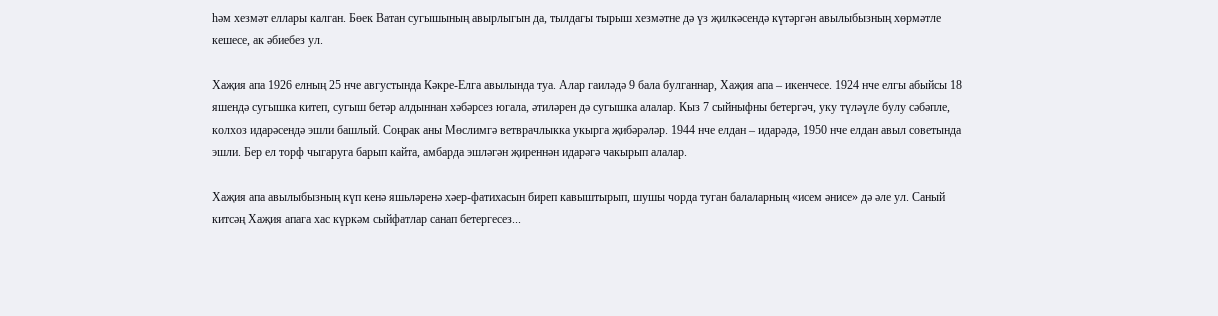һәм хезмәт еллары калган. Бөек Ватан сугышының авырлыгын да, тылдагы тырыш хезмәтне дә үз җилкәсендә күтәргән авылыбызның хөрмәтле кешесе, ак әбиебез ул.

Хаҗия апа 1926 елның 25 нче августында Кәкре-Елга авылында туа. Алар гаиләдә 9 бала булганнар, Хаҗия апа – икенчесе. 1924 нче елгы абыйсы 18 яшендә сугышка китеп, сугыш бетәр алдыннан хәбәрсез югала, әтиләрен дә сугышка алалар. Кыз 7 сыйныфны бетергәч, уку түләүле булу сәбәпле, колхоз идарәсендә эшли башлый. Соңрак аны Мөслимгә ветврачлыкка укырга җибәрәләр. 1944 нче елдан – идарәдә, 1950 нче елдан авыл советында эшли. Бер ел торф чыгаруга барып кайта, амбарда эшләгән җиреннән идарәгә чакырып алалар.

Хаҗия апа авылыбызның күп кенә яшьләренә хәер-фатихасын биреп кавыштырып, шушы чорда туган балаларның «исем әнисе» дә әле ул. Саный китсәң Хаҗия апага хас күркәм сыйфатлар санап бетергесез...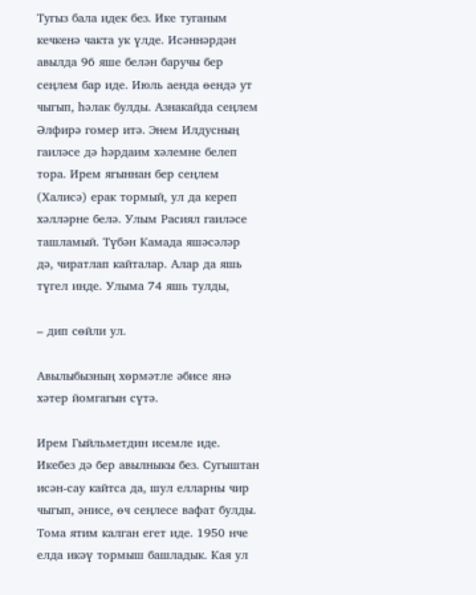Тугыз бала идек без. Ике туганым кечкенә чакта ук үлде. Исәннәрдән авылда 96 яше белән баручы бер сеңлем бар иде. Июль аенда өендә ут чыгып, һәлак булды. Азнакайда сеңлем Әлфирә гомер итә. Энем Илдусның гаиләсе дә һәрдаим хәлемне белеп тора. Ирем ягыннан бер сеңлем (Халисә) ерак тормый, ул да кереп хәлләрне белә. Улым Расиял гаиләсе ташламый. Түбән Камада яшәсәләр дә, чиратлап кайталар. Алар да яшь түгел инде. Улыма 74 яшь тулды,

– дип сөйли ул.

Авылыбызның хөрмәтле әбисе янә хәтер йомгагын сүтә.

Ирем Гыйльметдин исемле иде. Икебез дә бер авылныкы без. Сугыштан исән-сау кайтса да, шул елларны чир чыгып, әнисе, өч сеңлесе вафат булды. Тома ятим калган егет иде. 1950 нче елда икәү тормыш башладык. Кая ул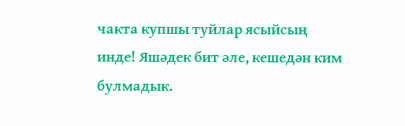чакта купшы туйлар ясыйсың инде! Яшәдек бит әле, кешедән ким булмадык.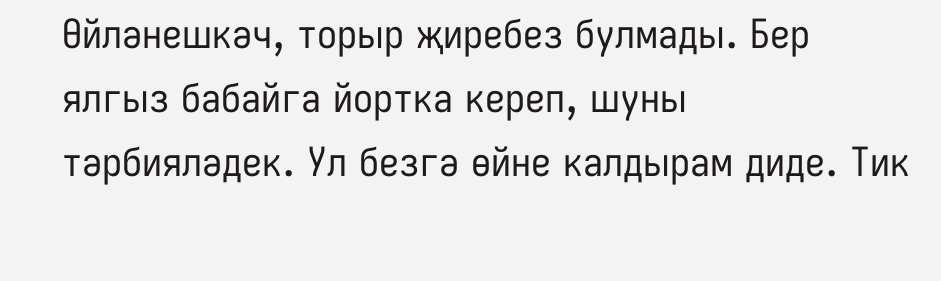Өйләнешкәч, торыр җиребез булмады. Бер ялгыз бабайга йортка кереп, шуны тәрбияләдек. Ул безгә өйне калдырам диде. Тик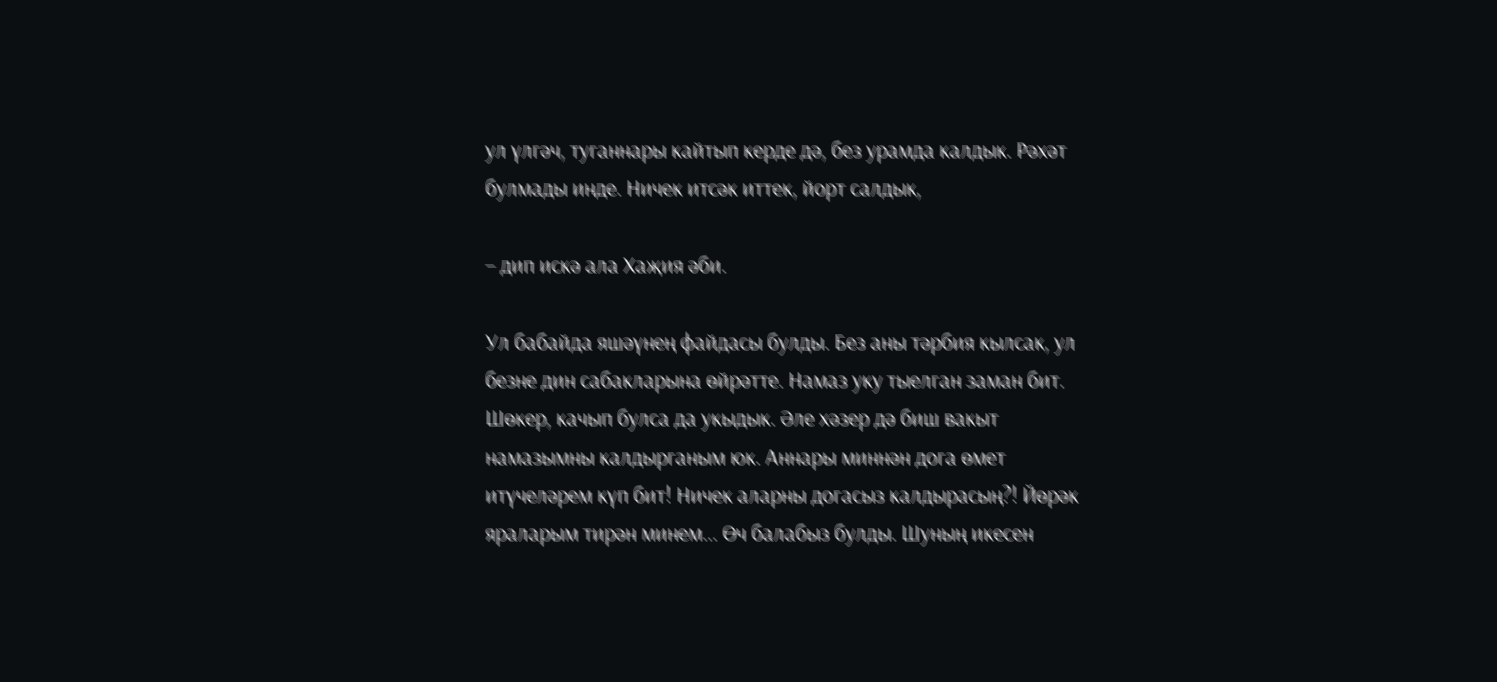ул үлгәч, туганнары кайтып керде дә, без урамда калдык. Рәхәт булмады инде. Ничек итсәк иттек, йорт салдык,

– дип искә ала Хаҗия әби.

Ул бабайда яшәүнең файдасы булды. Без аны тәрбия кылсак, ул безне дин сабакларына өйрәтте. Намаз уку тыелган заман бит. Шөкер, качып булса да укыдык. Әле хәзер дә биш вакыт намазымны калдырганым юк. Аннары миннән дога өмет итүчеләрем күп бит! Ничек аларны догасыз калдырасың?! Йөрәк яраларым тирән минем... Өч балабыз булды. Шуның икесен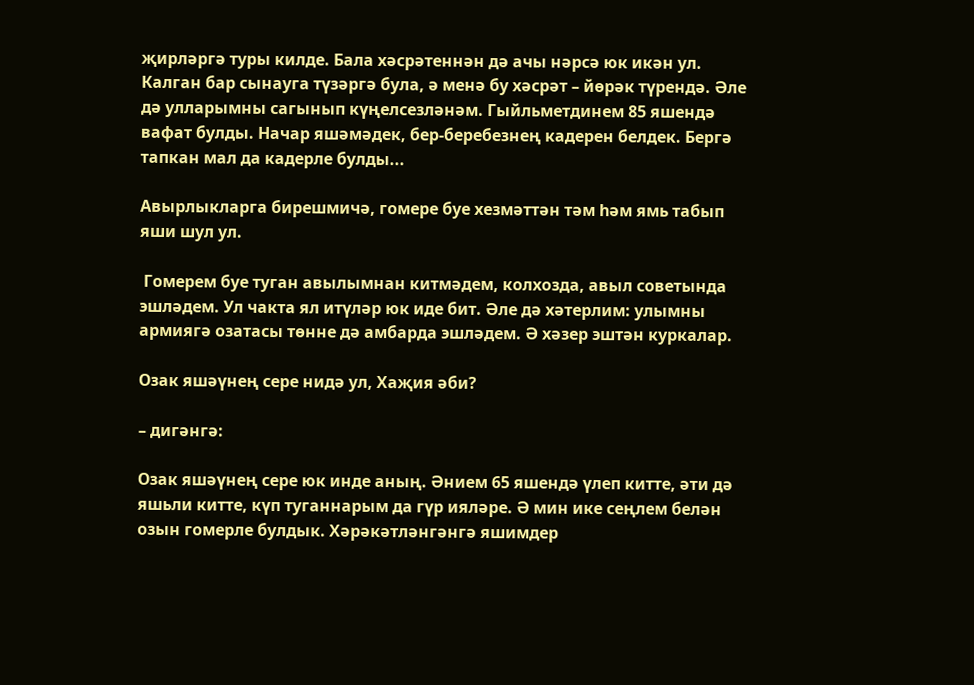җирләргә туры килде. Бала хәсрәтеннән дә ачы нәрсә юк икән ул. Калган бар сынауга түзәргә була, ә менә бу хәсрәт – йөрәк түрендә. Әле дә улларымны сагынып күңелсезләнәм. Гыйльметдинем 85 яшендә вафат булды. Начар яшәмәдек, бер-беребезнең кадерен белдек. Бергә тапкан мал да кадерле булды...

Авырлыкларга бирешмичә, гомере буе хезмәттән тәм һәм ямь табып яши шул ул.

 Гомерем буе туган авылымнан китмәдем, колхозда, авыл советында эшләдем. Ул чакта ял итүләр юк иде бит. Әле дә хәтерлим: улымны армиягә озатасы төнне дә амбарда эшләдем. Ә хәзер эштән куркалар.

Озак яшәүнең сере нидә ул, Хаҗия әби?

– дигәнгә:

Озак яшәүнең сере юк инде аның. Әнием 65 яшендә үлеп китте, әти дә яшьли китте, күп туганнарым да гүр ияләре. Ә мин ике сеңлем белән озын гомерле булдык. Хәрәкәтләнгәнгә яшимдер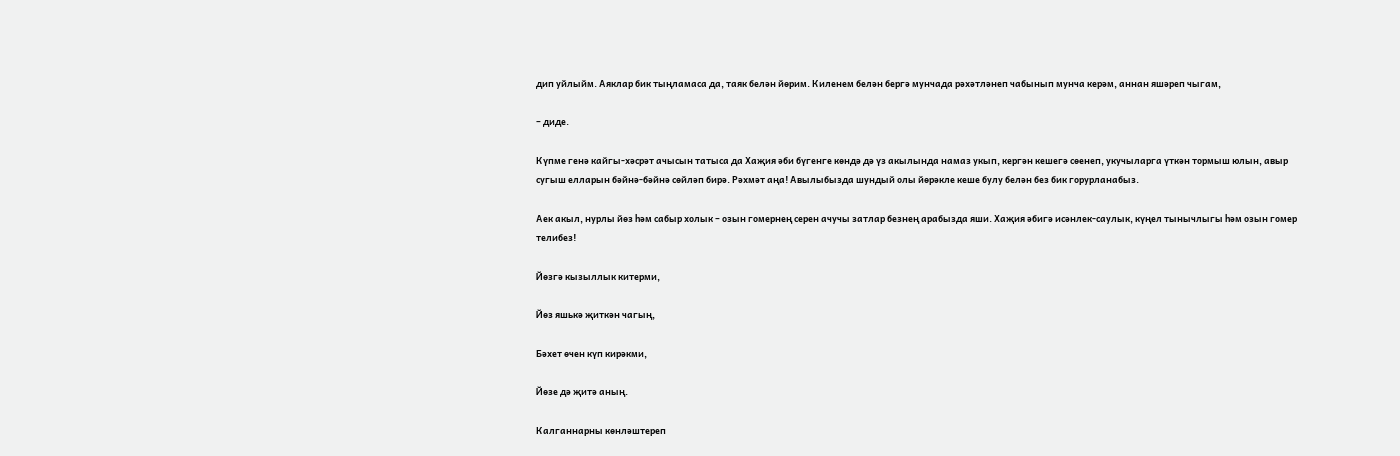дип уйлыйм. Аяклар бик тыңламаса да, таяк белән йөрим. Киленем белән бергә мунчада рәхәтләнеп чабынып мунча керәм, аннан яшәреп чыгам,

– диде.

Күпме генә кайгы-хәсрәт ачысын татыса да Хаҗия әби бүгенге көндә дә үз акылында намаз укып, кергән кешегә сөенеп, укучыларга үткән тормыш юлын, авыр сугыш елларын бәйнә-бәйнә сөйләп бирә. Рәхмәт аңа! Авылыбызда шундый олы йөрәкле кеше булу белән без бик горурланабыз.

Аек акыл, нурлы йөз һәм сабыр холык – озын гомернең серен ачучы затлар безнең арабызда яши. Хаҗия әбигә исәнлек-саулык, күңел тынычлыгы һәм озын гомер телибез!

Йөзгә кызыллык китерми,

Йөз яшькә җиткән чагың,

Бәхет өчен күп кирәкми,

Йөзе дә җитә аның.

Калганнарны көнләштереп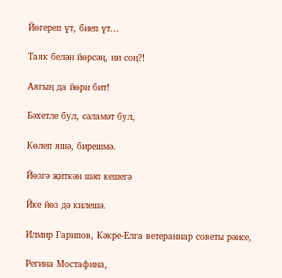Йөгереп үт, биеп үт...

Таяк белән йөрсәң, ни соң?!

Аягың да йөри бит!

Бәхетле бул, сәламәт бул,

Көлеп яшә, бирешмә.

Йөзгә җиткән шәп кешегә

Йке йөз дә килешә.

Илмир Гарипов, Кәкре-Елга ветераннар советы рәисе,

Регина Мостафина,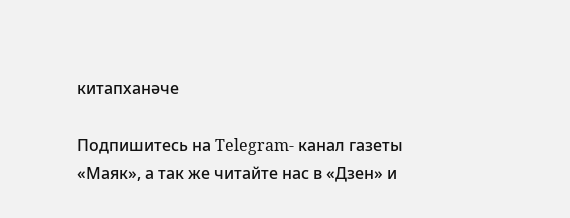китапханәче

Подпишитесь на Telegram- канал газеты «Маяк», а так же читайте нас в «Дзен» и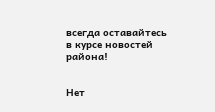всегда оставайтесь в курсе новостей района!


Нет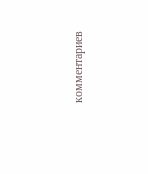комментариев